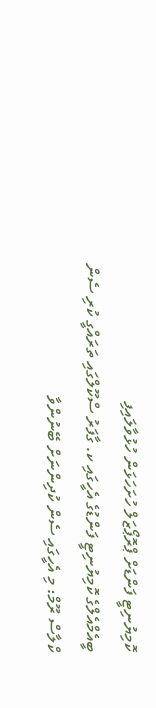ކޮމިޔުނިޓީ ފަންޑަށް ޕްރޮޕޯޒަލް ހުށަހަޅަން ހުޅުވާލައިފި
ބީއެމްއެލްގެ ކޮމިޔުނިޓީ ފަންޑުގެ އެހީގައި ކ. ގާފަރު ސްކޫލްގައި ތަރައްގީ ކުރި ސެން ކްލާސް ރޫމް: މި އެހީގައި ސެން ކުދިންނަށް ބޭނުންވާ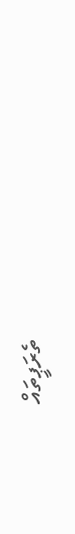ތެރަޕީތައް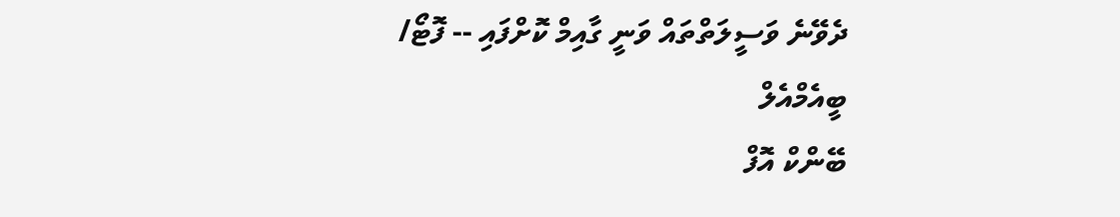ދެވޭނެ ވަސީލަތްތައް ވަނީ ގާއިމް ކޮށްފައި -- ފޮޓޯ/ ބީއެމްއެލް
ބޭންކް އޮފް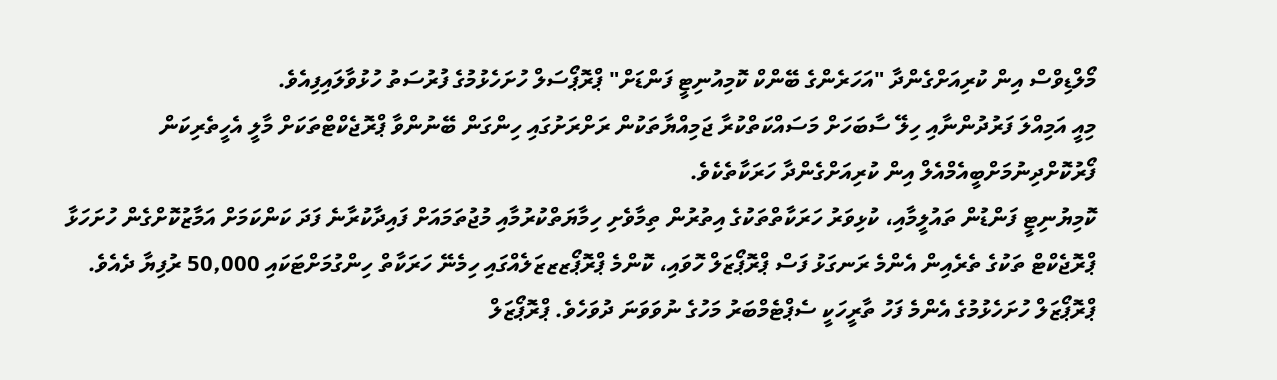މޯލްޑިވްސް އިން ކުރިއަށްގެންދާ "އަހަރެންގެ ބޭންކް ކޮމިއުނިޓީ ފަންޑަށް" ޕްރޮޕޯސަލް ހުށަހެޅުމުގެ ފުރުސަތު ހުޅުވާލައިފިއެވެ.
މިއީ އަމިއްލަ ފަރުދުންނާއި ހިލޭ ސާބަހަށް މަސައްކަތްކުރާ ޖަމިއްޔާތަކުން ރަށްރަށުގައި ހިންގަން ބޭނުންވާ ޕްރޮޖެކްޓްތަކަށް މާލީ އެހީތެރިކަން ފޯރުކޮށްދިނުމަށްބީއެމްއެލް އިން ކުރިއަށްގެންދާ ހަރަކާތެކެވެ.
ކޮމިޔުނިޓީ ފަންޑުން ތައުލީމާއި، ކުޅިވަރު ހަރަކާތްތަކުގެ އިތުރުން ތިމާވެށި ހިމާޔަތްކުރުމާއި މުޖުތަމައަށް ފައިދާކުރާނެ ފަދަ ކަންކަމަށް އަމާޒުކޮށްގެން ހުށަހަޅާ ޕްރޮޖެކްޓް ތަކުގެ ތެރެއިން އެންމެ ރަނގަޅު ފަސް ޕްރޮޕޯޒަލް ހޮވައި، ކޮންމެ ޕްރޮޕޯޒޒޒަލެއްގައި ހިމެނޭ ހަރަކާތް ހިންގުމަށްޓަކައި 50,000 ރުފިޔާ ދެއެވެ.
ޕްރޮޕޯޒަލް ހުށަހެޅުމުގެ އެންމެ ފަހު ތާރީހަކީ ސެޕްޓެމްބަރު މަހުގެ ނުވަވަނަ ދުވަހެވެ. ޕްރޮޕޯޒަލް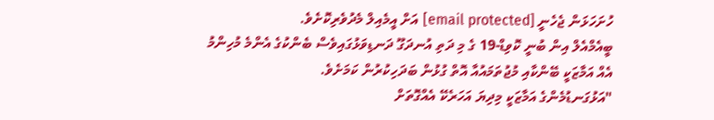ހުށަހަޅަން ޖެހެނީ [email protected] އަށް އީމެއިލް މެދުވެރިކޮށެވެ.
ބީއެމްއެލް އިން ބުނީ ކޮވިޑް-19 ގެ މި ދަތި އުނދަގޫ ދަނޑިވަޅުގައިވެސް ބެންކުގެ އެންމެ މުހިންމު އެއް އަމާޒަކީ ބޭންކާއި މުޖުތަމައުއާ އޮތް ގުޅުން ބަދަހިކުރުން ކަމަށެވެ.
"އަޅުގަނޑުމެންގެ އަމާޒަކީ މިދިޔަ އަހަރެކޭ އެއްގޮތަށް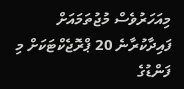މިއަހަރުވެސް މުޖުތަމައަށް ފައިދާކުރާނެ 20 ޕްރޮޖެކްޓަކަށް މި ފަންޑުގެ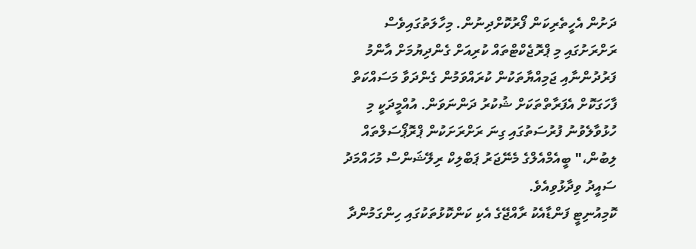ދަށުން އެހީތެރިކަން ފޯރުކޮށްދިނުން. މިހާލަތުގައިވެސް ރަށްރަށުގައި މި ޕްރޮޖެކްޓްތައް ކުރިއަށް ގެންދިޔުމަށް އާންމު ފަރުދުންނާއި ޖަމިއްޔާތަކުން ކުރައްވަމުން ގެންދަވާ މަސައްކަތް ފާހަގަކޮށް އެފަރާތްތަކަށް ޝުކުރު ދަންނަވަން. އުއްމީދަކީ މި ހުޅުވާލެވުނު ފުރުސަތުގައި ގިނަ ރަށްރަށަކުން ޕްރޮޕޯސަލްތައް ލިބުން،" ބީއެމްއެލްގެ މެނޭޖަރު ޕަބްލިކް ރިލޭޝަންސް މުހައްމަދު ސައީދު ވިދާޅުވިއެވެ.
ކޮމިއުނިޓީ ފަންޑާއެކު ރާއްޖޭގެ އެކި ކަންކޮޅުތަކުގައި ހިންގަމުންދާ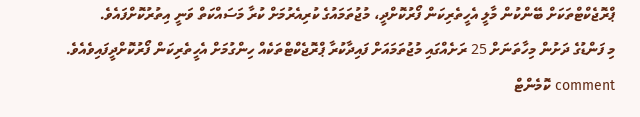ޕްރޮޖެކްޓްތަކަށް ބޭންކުން މާލީ އެހީތެރިކަން ފޯރުކޮށްދީ، މުޖުތަމައުގެ ކުރިއެރުމަށް ކުރާ މަސައްކަތް ވަނީ އިތުރުކޮށްފައެވެ.
މި ފަންޑުގެ ދަށުން މިހާތަނަށް 25 ރަށެއްގައި މުޖުތަމައަށް ފައިދާކުރާ ޕްރޮޖެކްޓްތަކެއް ހިންގުމަށް އެހީތެރިކަން ފޯރުކޮށްދީފައިވެއެވެ.
comment ކޮމެންޓް